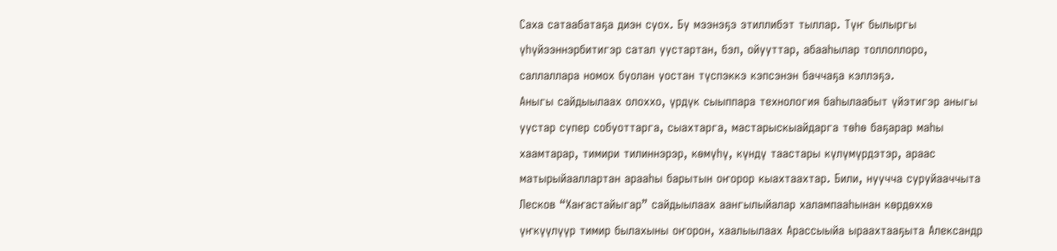Саха сатаабатаҕа диэн суох. Бу мээнэҕэ этиллибэт тыллар. Түҥ былыргы үһүйээннэрбитигэр сатал уустартан, бэл, ойууттар, абааһылар толлоллоро, саллаллара номох буолан уостан түспэккэ кэпсэнэн баччаҕа кэллэҕэ.
Аныгы сайдыылаах олоххо, үрдүк сыыппара технология баһылаабыт үйэтигэр аныгы уустар супер собуоттарга, сыахтарга, мастарыскыайдарга төһө баҕарар маһы хаамтарар, тимири тилиннэрэр, көмүһү, күндү таастары күлүмүрдэтэр, араас матырыйааллартан арааһы барытын оҥорор кыахтаахтар. Били, нуучча суруйааччыта Лесков “Хаҥастайыгар” сайдыылаах аангылыйалар халампааһынан көрдөххө үҥкүүлүүр тимир былахыны оҥорон, хаалыылаах Арассыыйа ыраахтааҕыта Александр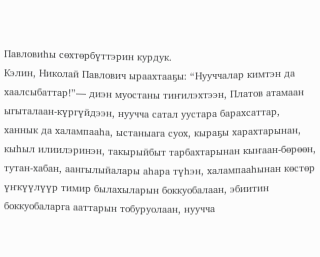Павловиһы сөхтөрбүттэрин курдук.
Кэлин, Николай Павлович ыраахтааҕы: “Нууччалар кимтэн да хаалсыбаттар!”— диэн муостаны тиҥилэхтээн, Платов атамаан ыгыталаан-күргүйдээн, нуучча сатал уустара барахсаттар, ханнык да халампааһа, ыстаныага суох, кыраҕы харахтарынан, кыһыл илиилэринэн, такырыйбыт тарбахтарынан кыҥаан-бөрөөн, тутан-хабан, аангылыйалары аһара түһэн, халампааһынан көстөр үҥкүүлүүр тимир былахыларын боккуобалаан, эбиитин боккуобаларга ааттарын тобуруолаан, нуучча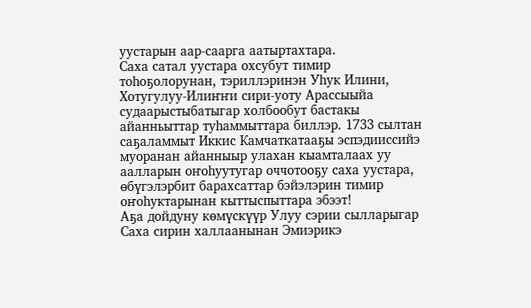уустарын аар-саарга аатыртахтара.
Саха сатал уустара охсубут тимир тоһоҕолорунан, тэриллэринэн Уһук Илини, Хотугулуу-Илиҥҥи сири-уоту Арассыыйа судаарыстыбатыгар холбообут бастакы айанньыттар туһаммыттара биллэр. 1733 сылтан саҕаламмыт Иккис Камчаткатааҕы эспэдииссийэ муоранан айанныыр улахан кыамталаах уу аалларын оҥоһуутугар оччотооҕу саха уустара, өбүгэлэрбит барахсаттар бэйэлэрин тимир оҥоһуктарынан кыттыспыттара эбээт!
Аҕа дойдуну көмүскүүр Улуу сэрии сылларыгар Саха сирин халлаанынан Эмиэрикэ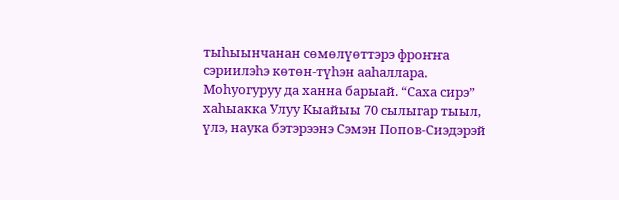тыһыынчанан сөмөлүөттэрэ фроҥҥа сэриилэһэ көтөн-түһэн ааһаллара. Моһуогуруу да ханна барыай. “Саха сирэ” хаһыакка Улуу Кыайыы 70 сылыгар тыыл, үлэ, наука бэтэрээнэ Сэмэн Попов-Сиэдэрэй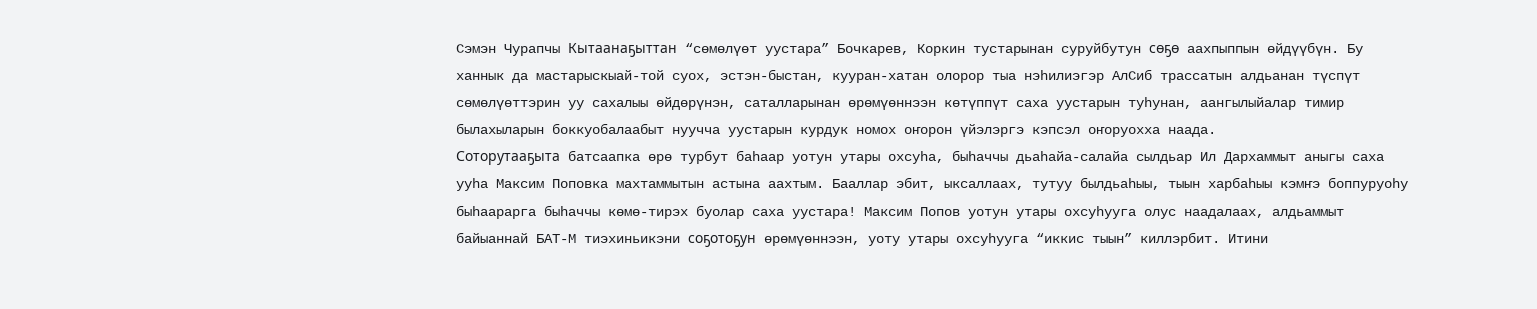Сэмэн Чурапчы Кытаанаҕыттан “сөмөлүөт уустара” Бочкарев, Коркин тустарынан суруйбутун сөҕө аахпыппын өйдүүбүн. Бу ханнык да мастарыскыай-той суох, эстэн-быстан, кууран-хатан олорор тыа нэһилиэгэр АлСиб трассатын алдьанан түспүт сөмөлүөттэрин уу сахалыы өйдөрүнэн, саталларынан өрөмүөннээн көтүппүт саха уустарын туһунан, аангылыйалар тимир былахыларын боккуобалаабыт нуучча уустарын курдук номох оҥорон үйэлэргэ кэпсэл оҥоруохха наада.
Соторутааҕыта батсаапка өрө турбут баһаар уотун утары охсуһа, быһаччы дьаһайа-салайа сылдьар Ил Дархаммыт аныгы саха ууһа Максим Поповка махтаммытын астына аахтым. Бааллар эбит, ыксаллаах, тутуу былдьаһыы, тыын харбаһыы кэмҥэ боппуруоһу быһаарарга быһаччы көмө-тирэх буолар саха уустара! Максим Попов уотун утары охсуһууга олус наадалаах, алдьаммыт байыаннай БАТ-М тиэхиньикэни соҕотоҕун өрөмүөннээн, уоту утары охсуһууга “иккис тыын” киллэрбит. Итини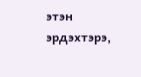этэн эрдэхтэрэ,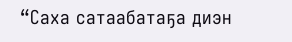“Саха сатаабатаҕа диэн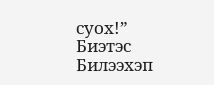суох!”
Биэтэс Билээхэп